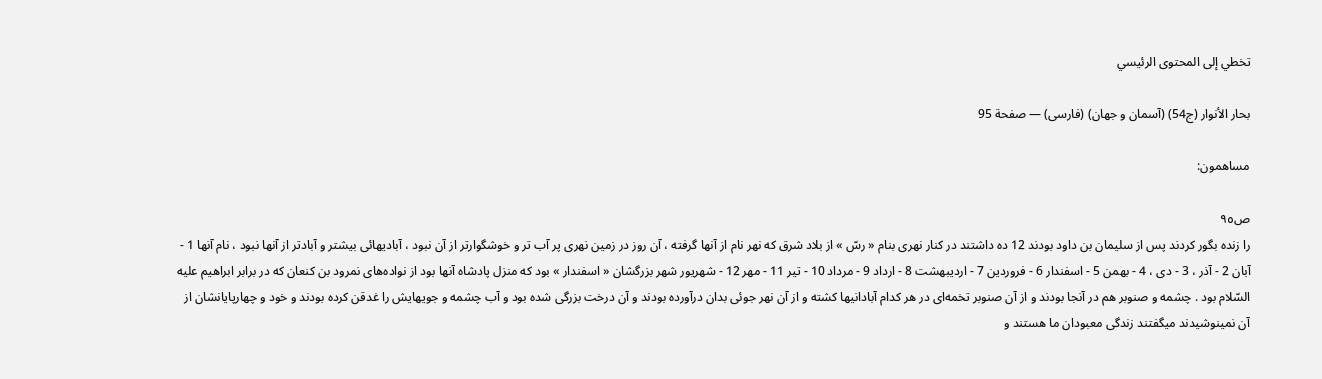تخطي إلى المحتوى الرئيسي

بحار الأنوار (ج54) (آسمان و جهان) (فارسى) — صفحة 95

مساهمون:

ص٩٥
را زنده بگور كردند پس از سليمان بن داود بودند 12 ده داشتند در كنار نهرى بنام « رسّ » از بلاد شرق كه نهر نام از آنها گرفته ، آن روز در زمين نهرى پر آب تر و خوشگوارتر از آن نبود ، آباديهائى بيشتر و آبادتر از آنها نبود ، نام آنها 1 - آبان 2 - آذر ، 3 - دى ، 4 - بهمن 5 - اسفندار 6 - فروردين 7 - ارديبهشت 8 - ارداد 9 - مرداد 10 - تير 11 - مهر 12 - شهريور شهر بزرگشان « اسفندار » بود كه منزل پادشاه آنها بود از نواده‌هاى نمرود بن كنعان كه در برابر ابراهيم عليه السّلام بود . چشمه و صنوبر هم در آنجا بودند و از آن صنوبر تخمه‌اى در هر كدام آبادانيها كشته و از آن نهر جوئى بدان درآورده بودند و آن درخت بزرگى شده بود و آب چشمه و جويهايش را غدقن كرده بودند و خود و چهارپايانشان از آن نمينوشيدند ميگفتند زندگى معبودان ما هستند و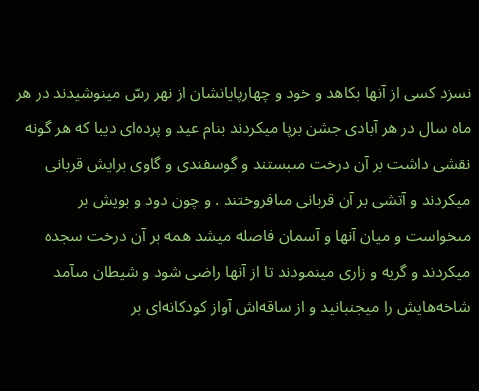نسزد كسى از آنها بكاهد و خود و چهارپايانشان از نهر رسّ مينوشيدند در هر ماه سال در هر آبادى جشن برپا ميكردند بنام عيد و پرده‌اى ديبا كه هر گونه نقشى داشت بر آن درخت مىبستند و گوسفندى و گاوى برايش قربانى ميكردند و آتشى بر آن قربانى مىافروختند . و چون دود و بويش بر مىخواست و ميان آنها و آسمان فاصله ميشد همه بر آن درخت سجده ميكردند و گريه و زارى مينمودند تا از آنها راضى شود و شيطان مىآمد شاخه‌هايش را ميجنبانيد و از ساقه‌اش آواز كودكانه‌اى بر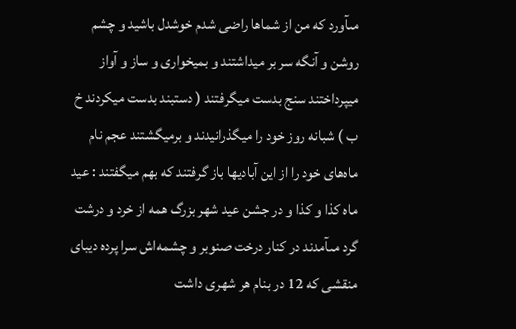مىآورد كه من از شماها راضى شدم خوشدل باشيد و چشم روشن و آنگه سر بر ميداشتند و بميخوارى و ساز و آواز ميپرداختند سنج بدست ميگرفتند ( دستبند بدست ميكردند خ ب ) شبانه روز خود را ميگذرانيدند و برميگشتند عجم نام ماه‌هاى خود را از اين آباديها باز گرفتند كه بهم ميگفتند : عيد ماه كذا و كذا و در جشن عيد شهر بزرگ همه از خرد و درشت گرد مىآمدند در كنار درخت صنوبر و چشمه‌اش سرا پرده ديباى منقشى كه 12 در بنام هر شهرى داشت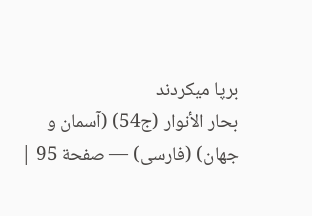برپا ميكردند
بحار الأنوار (ج54) (آسمان و جهان) (فارسى) — صفحة 95 |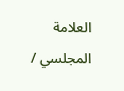العلامة المجلسي /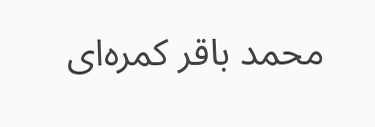محمد باقر كمره‌اى